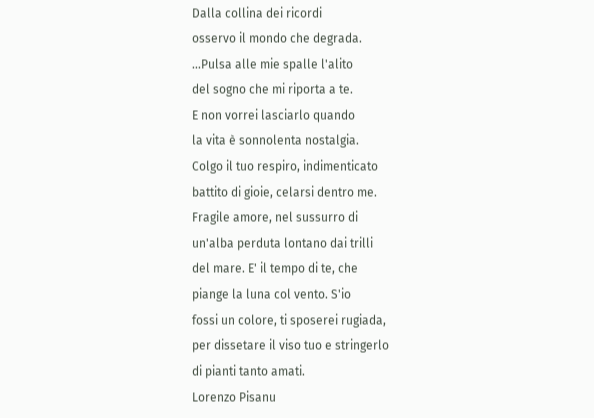Dalla collina dei ricordi
osservo il mondo che degrada.
...Pulsa alle mie spalle l'alito
del sogno che mi riporta a te.
E non vorrei lasciarlo quando
la vita è sonnolenta nostalgia.
Colgo il tuo respiro, indimenticato
battito di gioie, celarsi dentro me.
Fragile amore, nel sussurro di
un'alba perduta lontano dai trilli
del mare. E' il tempo di te, che
piange la luna col vento. S'io
fossi un colore, ti sposerei rugiada,
per dissetare il viso tuo e stringerlo
di pianti tanto amati.
Lorenzo Pisanu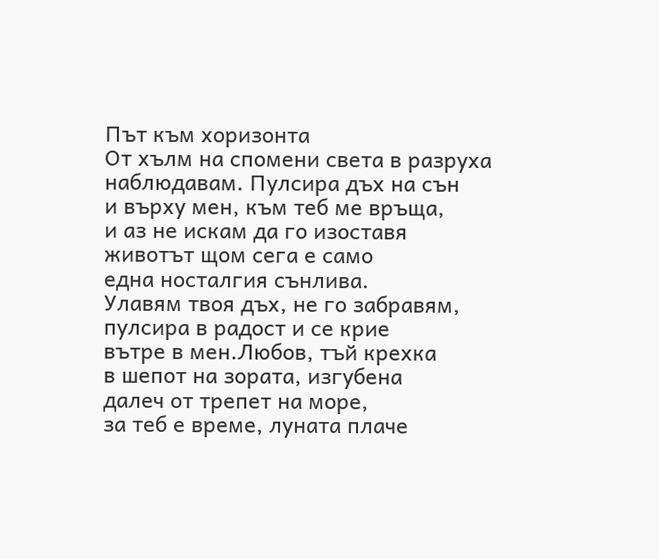Път към хоризонта
От хълм на спомени света в разруха
наблюдавам. Пулсира дъх на сън
и върху мен, към теб ме връща,
и аз не искам да го изоставя
животът щом сега е само
една носталгия сънлива.
Улавям твоя дъх, не го забравям,
пулсира в радост и се крие
вътре в мен.Любов, тъй крехка
в шепот на зората, изгубена
далеч от трепет на море,
за теб е време, луната плаче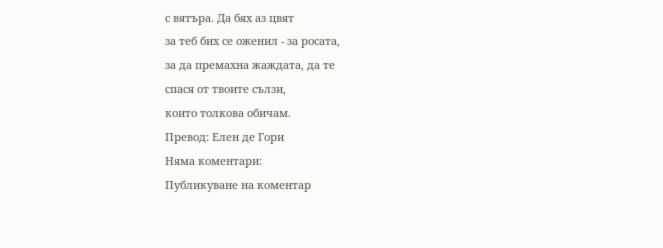с вятъра. Да бях аз цвят
за теб бих се оженил - за росата,
за да премахна жаждата, да те
спася от твоите сълзи,
които толкова обичам.
Превод: Елен де Гори
Няма коментари:
Публикуване на коментар